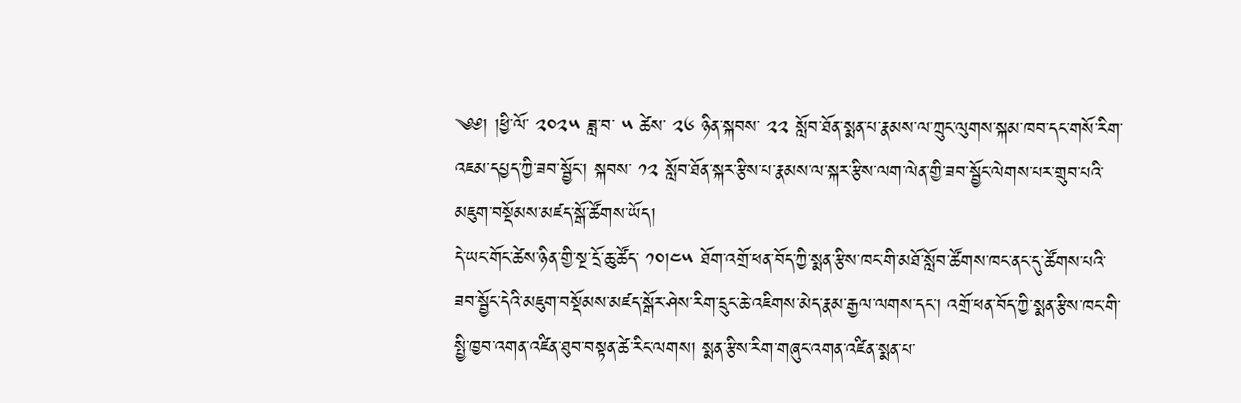༄༅། །ཕྱི་ལོ་ ༢༠༢༥ ཟླ་བ་ ༥ ཚེས་ ༢༦ ཉིན་སྐབས་ ༢༢ སློབ་ཐོན་སྨན་པ་རྣམས་ལ་ཀྲུང་ལུགས་སྐམ་ཁབ་དང་གསོ་རིག་འཇམ་དཔྱད་ཀྱི་ཟབ་སྦྱོང་། སྐབས་ ༡༢ སློབ་ཐོན་སྐར་རྩིས་པ་རྣམས་ལ་སྐར་རྩིས་ལག་ལེན་གྱི་ཟབ་སྦྱོང་ལེགས་པར་གྲུབ་པའི་མཇུག་བསྡོམས་མཛད་སྒོ་ཚོགས་ཡོད།
དེ་ཡང་གོང་ཚེས་ཉིན་གྱི་སྔ་དྲོ་ཆུ་ཚོད་ ༡༠།༤༥ ཐོག་འགྲོ་ཕན་བོད་ཀྱི་སྨན་རྩིས་ཁང་གི་མཐོ་སློབ་ཚོགས་ཁང་ནང་དུ་ཚོགས་པའི་ཟབ་སྦྱོང་དེའི་མཇུག་བསྡོམས་མཛད་སྒོར་ཤེས་རིག་དྲུང་ཆེ་འཇིགས་མེད་རྣམ་རྒྱལ་ལགས་དང་། འགྲོ་ཕན་བོད་ཀྱི་སྨན་རྩིས་ཁང་གི་སྤྱི་ཁྱབ་འགན་འཛིན་ཐུབ་བསྟན་ཚེ་རིང་ལགས། སྨན་རྩིས་རིག་གཞུང་འགན་འཛིན་སྨན་པ་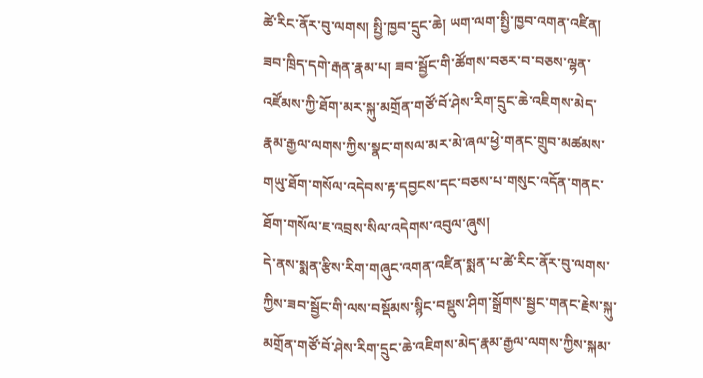ཚེ་རིང་ནོར་བུ་ལགས། སྤྱི་ཁྱབ་དྲུང་ཆེ། ཡག་ལག་སྤྱི་ཁྱབ་འགན་འཛིན། ཟབ་ཁྲིད་དགེ་རྒན་རྣམ་པ། ཟབ་སྦྱོང་གི་ཚོགས་བཅར་བ་བཅས་ལྷན་འཛོམས་ཀྱི་ཐོག་མར་སྐུ་མགྲོན་གཙོ་བོ་ཤེས་རིག་དྲུང་ཆེ་འཇིགས་མེད་རྣམ་རྒྱལ་ལགས་ཀྱིས་སྣང་གསལ་མར་མེ་ཞལ་ཕྱེ་གནང་གྲུབ་མཚམས་གཡུ་ཐོག་གསོལ་འདེབས་རྟ་དབྱངས་དང་བཅས་པ་གསུང་འདོན་གནང་ཐོག་གསོལ་ཇ་འབྲས་སིལ་འདེགས་འབུལ་ཞུས།
དེ་ནས་སྨན་རྩིས་རིག་གཞུང་འགན་འཛིན་སྨན་པ་ཚེ་རིང་ནོར་བུ་ལགས་ཀྱིས་ཟབ་སྦྱོང་གི་ལས་བསྡོམས་སྙིང་བསྡུས་ཤིག་སྒྲོགས་སྦྱང་གནང་རྗེས་སྐུ་མགྲོན་གཙོ་བོ་ཤེས་རིག་དྲུང་ཆེ་འཇིགས་མེད་རྣམ་རྒྱལ་ལགས་ཀྱིས་སྐམ་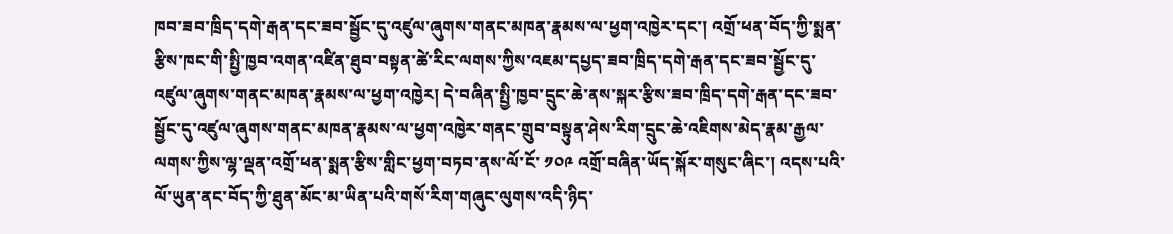ཁབ་ཟབ་ཁྲིད་དགེ་རྒན་དང་ཟབ་སྦྱོང་དུ་འཛུལ་ཞུགས་གནང་མཁན་རྣམས་ལ་ཕྱག་འཁྱེར་དང་། འགྲོ་ཕན་བོད་ཀྱི་སྨན་རྩིས་ཁང་གི་སྤྱི་ཁྱབ་འགན་འཛིན་ཐུབ་བསྟན་ཚེ་རིང་ལགས་ཀྱིས་འཇམ་དཔྱད་ཟབ་ཁྲིད་དགེ་རྒན་དང་ཟབ་སྦྱོང་དུ་འཛུལ་ཞུགས་གནང་མཁན་རྣམས་ལ་ཕྱག་འཁྱེར། དེ་བཞིན་སྤྱི་ཁྱབ་དྲུང་ཆེ་ནས་སྐར་རྩིས་ཟབ་ཁྲིད་དགེ་རྒན་དང་ཟབ་སྦྱོང་དུ་འཛུལ་ཞུགས་གནང་མཁན་རྣམས་ལ་ཕྱག་འཁྱེར་གནང་གྲུབ་བསྟུན་ཤེས་རིག་དྲུང་ཆེ་འཇིགས་མེད་རྣམ་རྒྱལ་ལགས་ཀྱིས་ལྷ་ལྡན་འགྲོ་ཕན་སྨན་རྩིས་གླིང་ཕྱག་བཏབ་ནས་ལོ་ངོ་ ༡༠༩ འགྲོ་བཞིན་ཡོད་སྐོར་གསུང་ཞིང་། འདས་པའི་ལོ་ཡུན་ནང་བོད་ཀྱི་ཐུན་མོང་མ་ཡིན་པའི་གསོ་རིག་གཞུང་ལུགས་འདི་ཉིད་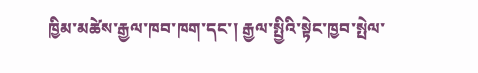ཁྱིམ་མཚེས་རྒྱལ་ཁབ་ཁག་དང་། རྒྱལ་སྤྱིའི་སྟེང་ཁྱབ་སྤེལ་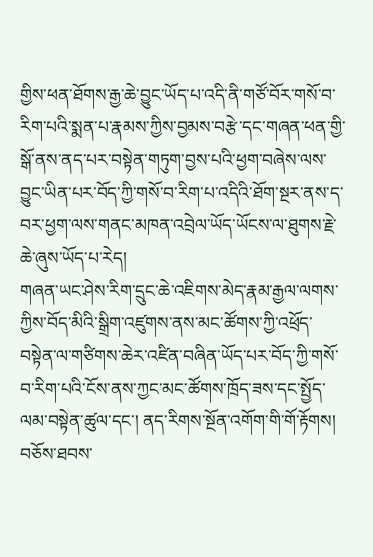གྱིས་ཕན་ཐོགས་རྒྱ་ཆེ་བྱུང་ཡོད་པ་འདི་ནི་གཙོ་བོར་གསོ་བ་རིག་པའི་སྨན་པ་རྣམས་ཀྱིས་བྱམས་བརྩེ་དང་གཞན་ཕན་གྱི་སྒོ་ནས་ནད་པར་བསྟེན་གཏུག་བྱས་པའི་ཕྱག་བཞེས་ལས་བྱུང་ཡིན་པར་བོད་ཀྱི་གསོ་བ་རིག་པ་འདིའི་ཐོག་སྔར་ནས་ད་བར་ཕྱག་ལས་གནང་མཁན་འབྲེལ་ཡོད་ཡོངས་ལ་ཐུགས་རྗེ་ཆེ་ཞུས་ཡོད་པ་རེད།
གཞན་ཡང་ཤེས་རིག་དྲུང་ཆེ་འཇིགས་མེད་རྣམ་རྒྱལ་ལགས་ཀྱིས་བོད་མིའི་སྒྲིག་འཛུགས་ནས་མང་ཚོགས་ཀྱི་འཕྲོད་བསྟེན་ལ་གཙིགས་ཆེར་འཛིན་བཞིན་ཡོད་པར་བོད་ཀྱི་གསོ་བ་རིག་པའི་ངོས་ནས་ཀྱང་མང་ཚོགས་ཁྲོད་ཟས་དང་སྤྱོད་ལམ་བསྟེན་ཚུལ་དང་། ནད་རིགས་སྔོན་འགོག་གི་གོ་རྟོགས། བཅོས་ཐབས་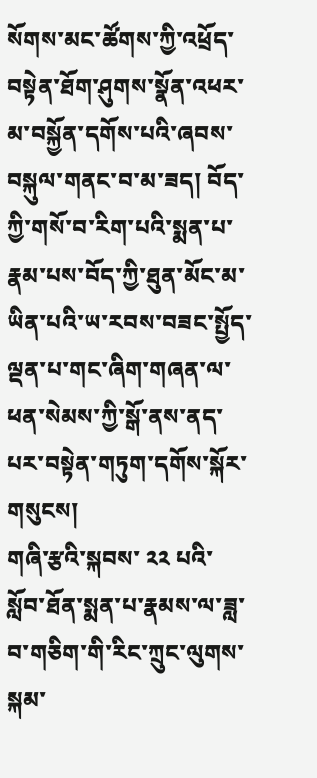སོགས་མང་ཚོགས་ཀྱི་འཕྲོད་བསྟེན་ཐོག་ཤུགས་སྣོན་འཕར་མ་བསྐྱོན་དགོས་པའི་ཞབས་བསྐུལ་གནང་བ་མ་ཟད། བོད་ཀྱི་གསོ་བ་རིག་པའི་སྨན་པ་རྣམ་པས་བོད་ཀྱི་ཐུན་མོང་མ་ཡིན་པའི་ཡ་རབས་བཟང་སྤྱོད་ལྡན་པ་གང་ཞིག་གཞན་ལ་ཕན་སེམས་ཀྱི་སྒོ་ནས་ནད་པར་བསྟེན་གཏུག་དགོས་སྐོར་གསུངས།
གཞི་རྩའི་སྐབས་ ༢༢ པའི་སློབ་ཐོན་སྨན་པ་རྣམས་ལ་ཟླ་བ་གཅིག་གི་རིང་ཀྲུང་ལུགས་སྐམ་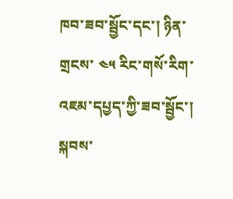ཁབ་ཟབ་སྦྱོང་དང་། ཉིན་གྲངས་ ༤༥ རིང་གསོ་རིག་འཇམ་དཔྱད་ཀྱི་ཟབ་སྦྱོང་། སྐབས་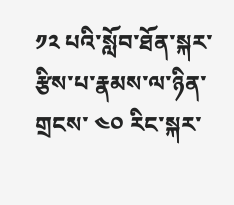༡༢ པའི་སློབ་ཐོན་སྐར་རྩིས་པ་རྣམས་ལ་ཉིན་གྲངས་ ༤༠ རིང་སྐར་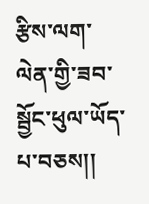རྩིས་ལག་ལེན་གྱི་ཟབ་སྦྱོང་ཕུལ་ཡོད་པ་བཅས།།